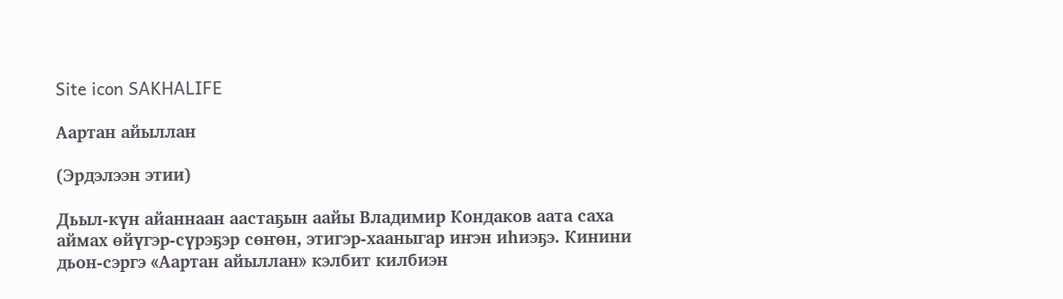Site icon SAKHALIFE

Аартан айыллан

(Эрдэлээн этии)

Дьыл-күн айаннаан аастаҕын аайы Владимир Кондаков аата саха аймах өйүгэр-сүрэҕэр сөҥөн, этигэр-хааныгар иҥэн иһиэҕэ. Кинини дьон-сэргэ «Аартан айыллан» кэлбит килбиэн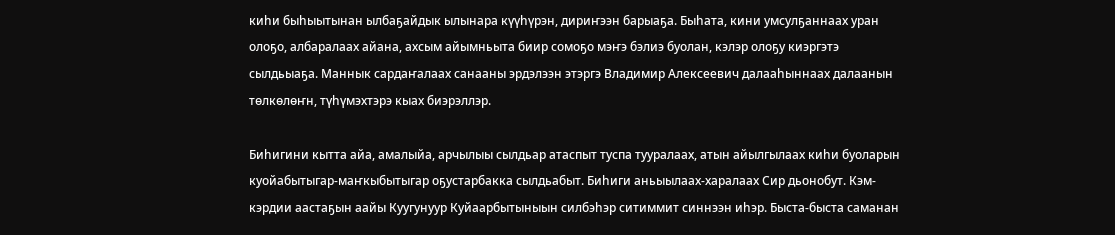киһи быһыытынан ылбаҕайдык ылынара күүһүрэн, дириҥээн барыаҕа. Быһата, кини умсулҕаннаах уран олоҕо, албаралаах айана, ахсым айымньыта биир сомоҕо мэҥэ бэлиэ буолан, кэлэр олоҕу киэргэтэ сылдьыаҕа. Маннык сардаҥалаах санааны эрдэлээн этэргэ Владимир Алексеевич далааһыннаах далаанын төлкөлөҥн, түһүмэхтэрэ кыах биэрэллэр.

Биһигини кытта айа, амалыйа, арчылыы сылдьар атаспыт туспа тууралаах, атын айылгылаах киһи буоларын куойабытыгар-маҥкыбытыгар оҕустарбакка сылдьабыт. Биһиги аньыылаах-харалаах Сир дьонобут. Кэм-кэрдии аастаҕын аайы Куугунуур Куйаарбытыныын силбэһэр ситиммит синнээн иһэр. Быста-быста саманан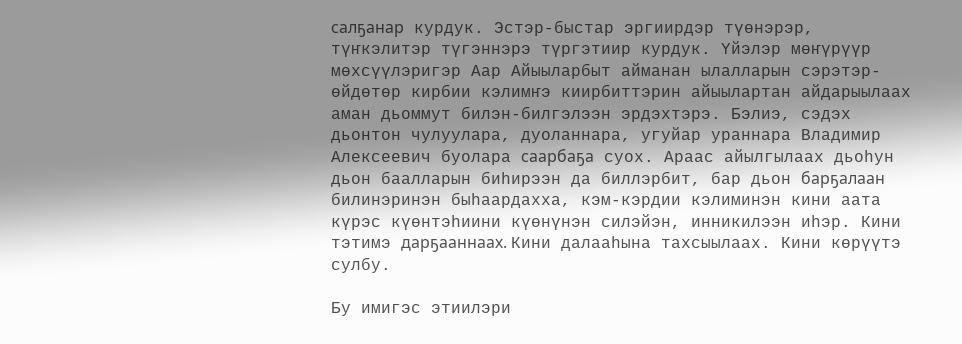салҕанар курдук. Эстэр-быстар эргиирдэр түөнэрэр, түҥкэлитэр түгэннэрэ түргэтиир курдук. Үйэлэр мөҥүрүүр мөхсүүлэригэр Аар Айыыларбыт айманан ылалларын сэрэтэр-өйдөтөр кирбии кэлимҥэ киирбиттэрин айыылартан айдарыылаах аман дьоммут билэн-билгэлээн эрдэхтэрэ. Бэлиэ, сэдэх дьонтон чулуулара, дуоланнара, угуйар ураннара Владимир Алексеевич буолара саарбаҕа суох. Араас айылгылаах дьоһун дьон баалларын биһирээн да биллэрбит, бар дьон барҕалаан билинэринэн быһаардахха, кэм-кэрдии кэлиминэн кини аата күрэс күөнтэһиини күөнүнэн силэйэн, инникилээн иһэр. Кини тэтимэ дарҕааннаах. Кини далааһына тахсыылаах. Кини көрүүтэ сулбу.

Бу имигэс этиилэри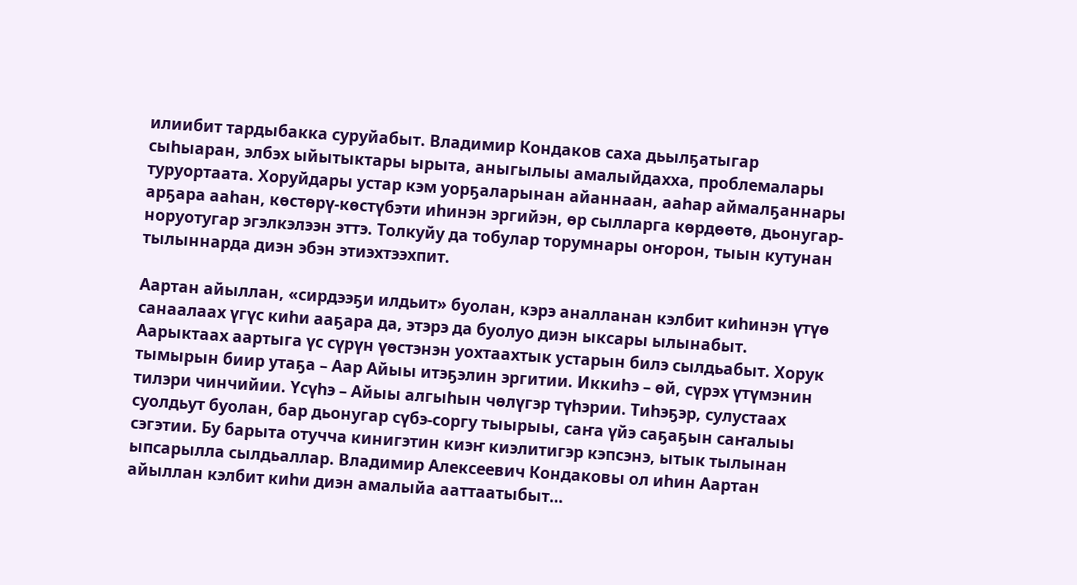илиибит тардыбакка суруйабыт. Владимир Кондаков саха дьылҕатыгар сыһыаран, элбэх ыйытыктары ырыта, аныгылыы амалыйдахха, проблемалары туруортаата. Хоруйдары устар кэм уорҕаларынан айаннаан, ааһар аймалҕаннары арҕара ааһан, көстөрү-көстүбэти иһинэн эргийэн, өр сылларга көрдөөтө, дьонугар-норуотугар эгэлкэлээн эттэ. Толкуйу да тобулар торумнары оҥорон, тыын кутунан тылыннарда диэн эбэн этиэхтээхпит.

Аартан айыллан, «сирдээҕи илдьит» буолан, кэрэ аналланан кэлбит киһинэн үтүө санаалаах үгүс киһи ааҕара да, этэрэ да буолуо диэн ыксары ылынабыт. Аарыктаах аартыга үс сүрүн үөстэнэн уохтаахтык устарын билэ сылдьабыт. Хорук тымырын биир утаҕа – Аар Айыы итэҕэлин эргитии. Иккиһэ – өй, сүрэх үтүмэнин тилэри чинчийии. Үсүһэ – Айыы алгыһын чөлүгэр түһэрии. Тиһэҕэр, сулустаах суолдьут буолан, бар дьонугар сүбэ-соргу тыырыы, саҥа үйэ саҕаҕын саҥалыы сэгэтии. Бу барыта отучча кинигэтин киэҥ киэлитигэр кэпсэнэ, ытык тылынан ыпсарылла сылдьаллар. Владимир Алексеевич Кондаковы ол иһин Аартан айыллан кэлбит киһи диэн амалыйа ааттаатыбыт…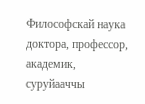Философскай наука доктора, профессор, академик, суруйааччы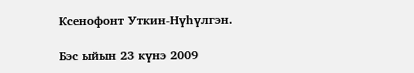Ксенофонт Уткин-Нүһүлгэн.

Бэс ыйын 23 күнэ 2009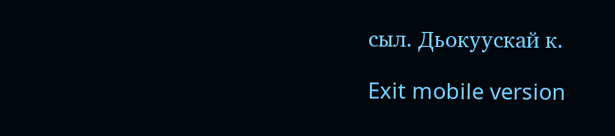сыл. Дьокуускай к.

Exit mobile version